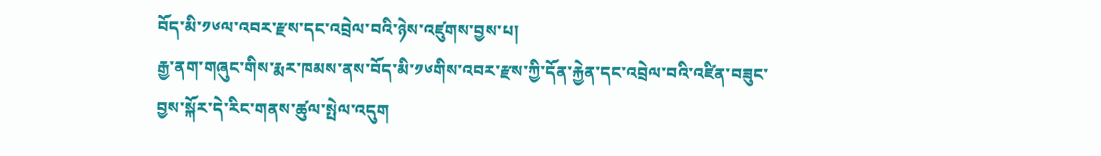བོད་མི་༡༦ལ་འབར་རྫས་དང་འབྲེལ་བའི་ཉེས་འཛུགས་བྱས་པ།
རྒྱ་ནག་གཞུང་གིས་རྨར་ཁམས་ནས་བོད་མི་༡༦གིས་འབར་རྫས་ཀྱི་དོན་རྐྱེན་དང་འབྲེལ་བའི་འཛིན་བཟུང་བྱས་སྐོར་དེ་རིང་གནས་ཚུལ་སྤེལ་འདུག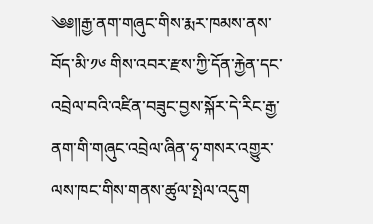༄༅༎རྒྱ་ནག་གཞུང་གིས་རྨར་ཁམས་ནས་བོད་མི་༡༦ གིས་འབར་རྫས་ཀྱི་དོན་རྐྱེན་དང་འབྲེལ་བའི་འཛིན་བཟུང་བྱས་སྐོར་དེ་རིང་རྒྱ་ནག་གི་གཞུང་འབྲེལ་ཞིན་ཧྭ་གསར་འགྱུར་ལས་ཁང་གིས་གནས་ཚུལ་སྤེལ་འདུག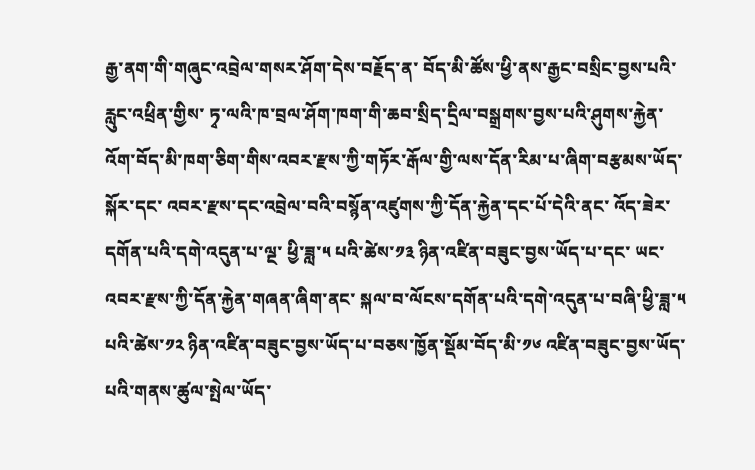རྒྱ་ནག་གི་གཞུང་འབྲེལ་གསར་ཤོག་དེས་བརྗོད་ན་ བོད་མི་ཚོས་ཕྱི་ནས་རྒྱང་བསྲིང་བྱས་པའི་རླུང་འཕྲིན་གྱིས་ ཏྭ་ལའི་ཁ་བྲལ་ཤོག་ཁག་གི་ཆབ་སྲིད་དྲིལ་བསྒྲགས་བྱས་པའི་ཤུགས་རྐྱེན་འོག་བོད་མི་ཁག་ཅིག་གིས་འབར་རྫས་ཀྱི་གཏོར་རྒོལ་གྱི་ལས་དོན་རིམ་པ་ཞིག་བརྩམས་ཡོད་སྐོར་དང་ འབར་རྫས་དང་འབྲེལ་བའི་བསྙོན་འཛུགས་ཀྱི་དོན་རྐྱེན་དང་པོ་དེའི་ནང་ འོད་ཟེར་དགོན་པའི་དགེ་འདུན་པ་ལྔ་ ཕྱི་ཟླ་༥ པའི་ཚེས་༡༣ ཉིན་འཛིན་བཟུང་བྱས་ཡོད་པ་དང་ ཡང་འབར་རྫས་ཀྱི་དོན་རྐྱེན་གཞན་ཞིག་ནང་ སྐལ་བ་ལོངས་དགོན་པའི་དགེ་འདུན་པ་བཞི་ཕྱི་ཟླ་༥ པའི་ཚེས་༡༢ ཉིན་འཛིན་བཟུང་བྱས་ཡོད་པ་བཅས་ཁྱོན་སྡོམ་བོད་མི་༡༦ འཛིན་བཟུང་བྱས་ཡོད་པའི་གནས་ཚུལ་སྤེལ་ཡོད་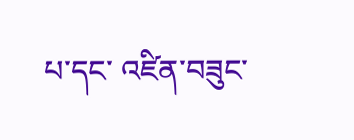པ་དང་ འཛིན་བཟུང་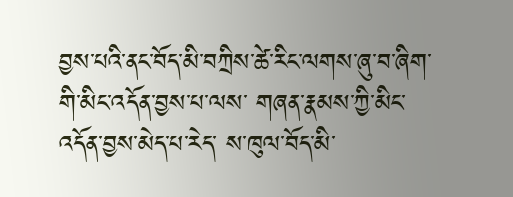བྱས་པའི་ནང་བོད་མི་བཀྲིས་ཚེ་རིང་ལགས་ཞུ་བ་ཞིག་གི་མིང་འདོན་བྱས་པ་ལས་ གཞན་རྣམས་ཀྱི་མིང་འདོན་བྱས་མེད་པ་རེད་ ས་ཁུལ་བོད་མི་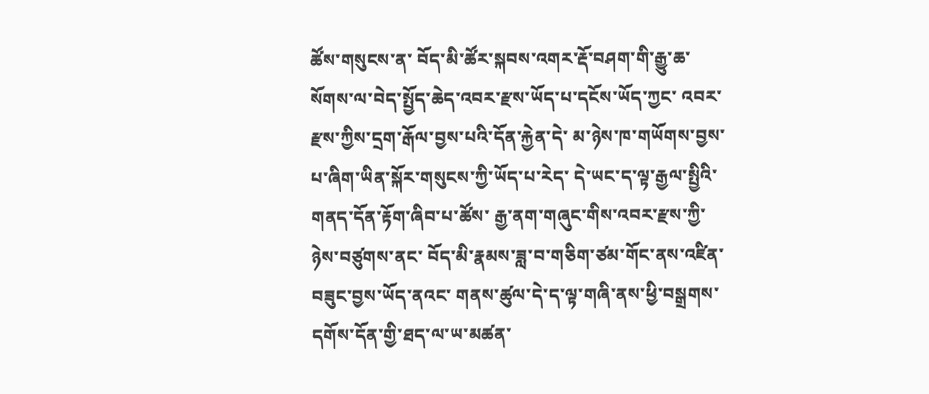ཚོས་གསུངས་ན་ བོད་མི་ཚོར་སྐབས་འགར་རྡོ་བཤག་གི་རྒྱུ་ཆ་སོགས་ལ་བེད་སྤྱོད་ཆེད་འབར་རྫས་ཡོད་པ་དངོས་ཡོད་ཀྱང་ འབར་རྫས་ཀྱིས་དྲག་རྒོལ་བྱས་པའི་དོན་རྐྱེན་དེ་ མ་ཉེས་ཁ་གཡོགས་བྱས་པ་ཞིག་ཡིན་སྐོར་གསུངས་ཀྱི་ཡོད་པ་རེད་ དེ་ཡང་ད་ལྟ་རྒྱལ་སྤྱིའི་གནད་དོན་རྟོག་ཞིབ་པ་ཚོས་ རྒྱ་ནག་གཞུང་གིས་འབར་རྫས་ཀྱི་ཉེས་བཙུགས་ནང་ བོད་མི་རྣམས་ཟླ་བ་གཅིག་ཙམ་གོང་ནས་འཛིན་བཟུང་བྱས་ཡོད་ནའང་ གནས་ཚུལ་དེ་ད་ལྟ་གཞི་ནས་ཕྱི་བསྒྲགས་དགོས་དོན་གྱི་ཐད་ལ་ཡ་མཚན་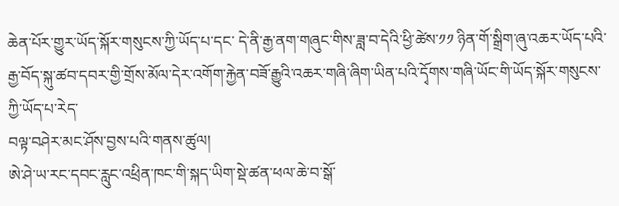ཆེན་པོར་གྱུར་ཡོད་སྐོར་གསུངས་ཀྱི་ཡོད་པ་དང་ དེ་ནི་རྒྱ་ནག་གཞུང་གིས་ཟླ་བ་དེའི་ཕྱི་ཚེས་༡༡ ཉིན་གོ་སྒྲིག་ཞུ་འཆར་ཡོད་པའི་རྒྱ་བོད་སྐུ་ཚབ་དབར་གྱི་གྲོས་མོལ་དེར་འགོག་རྐྱེན་བཟོ་རྒྱུའི་འཆར་གཞི་ཞིག་ཡིན་པའི་དྭོགས་གཞི་ཡོང་གི་ཡོད་སྐོར་གསུངས་ཀྱི་ཡོད་པ་རེད་
བལྟ་བཤེར་མང་ཤོས་བྱས་པའི་གནས་ཚུལ།
ཨེ་ཤེ་ཡ་རང་དབང་རླུང་འཕྲིན་ཁང་གི་སྐད་ཡིག་སྡེ་ཚན་ཕལ་ཆེ་བ་སྒོ་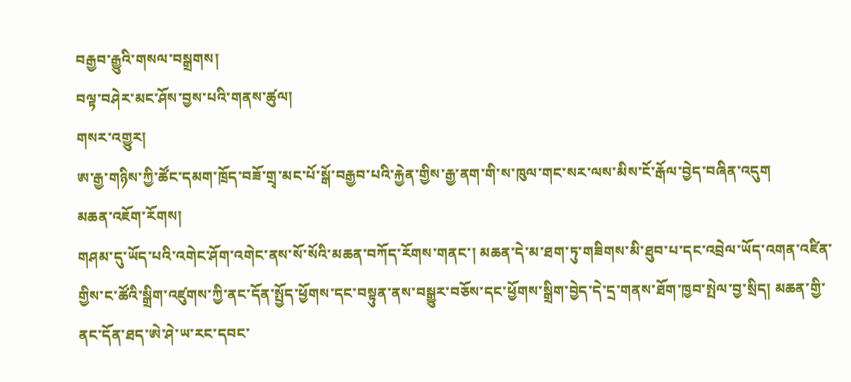བརྒྱབ་རྒྱུའི་གསལ་བསྒྲགས།
བལྟ་བཤེར་མང་ཤོས་བྱས་པའི་གནས་ཚུལ།
གསར་འགྱུར།
ཨ་རྒྱ་གཉིས་ཀྱི་ཚོང་དམག་ཁྲོད་བཟོ་གྲྭ་མང་པོ་སྒོ་བརྒྱབ་པའི་རྐྱེན་གྱིས་རྒྱ་ནག་གི་ས་ཁུལ་གང་སར་ལས་མིས་ངོ་རྒོལ་བྱེད་བཞིན་འདུག
མཆན་འཇོག་རོགས།
གཤམ་དུ་ཡོད་པའི་འགེང་ཤོག་འགེང་ནས་སོ་སོའི་མཆན་བཀོད་རོགས་གནང་། མཆན་དེ་མ་ཐག་ཏུ་གཟིགས་མི་ཐུབ་པ་དང་འབྲེལ་ཡོད་འགན་འཛིན་གྱིས་ང་ཚོའི་སྒྲིག་འཛུགས་ཀྱི་ནང་དོན་སྤྱོད་ཕྱོགས་དང་བསྟུན་ནས་བསྒྱུར་བཅོས་དང་ཕྱོགས་སྒྲིག་བྱེད་དེ་དྲ་གནས་ཐོག་ཁྱབ་སྤེལ་བྱ་སྲིད། མཆན་གྱི་ནང་དོན་ཐད་ཨེ་ཤེ་ཡ་རང་དབང་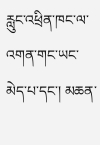རླུང་འཕྲིན་ཁང་ལ་འགན་གང་ཡང་མེད་པ་དང་། མཆན་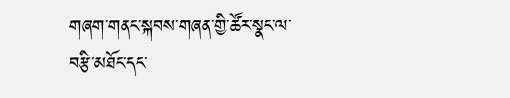གཞག་གནང་སྐབས་གཞན་གྱི་ཚོར་སྣང་ལ་བརྩི་མཐོང་དང་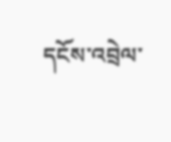དངོས་འབྲེལ་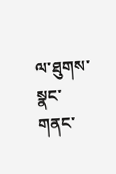ལ་ཐུགས་སྣང་གནང་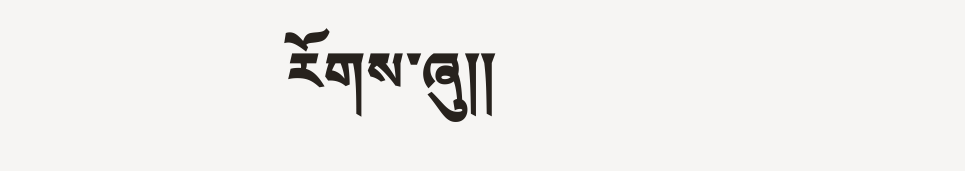རོགས་ཞུ༎